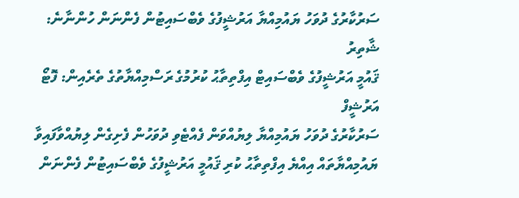ސަރުކާރުގެ ދުވަހު ޔައުމިއްޔާ އަރުޝީފުގެ ވެބްސައިޓުން ފެންނަން ހުންނާނެ: ޝާތިރު
ޤައުމީ އަރުޝީފުގެ ވެބްސައިޓް އިފްތިތާޙު ކުރުމުގެ ރަސްމިއްޔާތުގެ ތެރެއިން: ފޮޓޯ އަރުޝީފް
ސަރުކާރުގެ ދުވަހު ޔައުމިއްޔާ ލިޔުއްވަން ފެއްޓެވި ދުވަހުން ފެށިގެން ލިޔުއްވާފައިވާ ޔައުމިއްޔާތައް އިއްޔެ އިފްތިތާޙު ކުރި ޤައުމީ އަރުޝީފުގެ ވެބްސައިޓުން ފެންނަން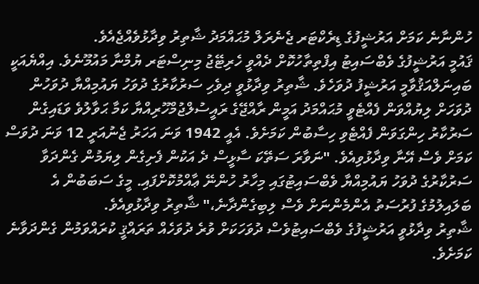ހުންނާނެ ކަމަށް އަރުޝީފުގެ ޑިރެކްޓަރ ޖެނެރަލް މުޙައްމަދު ޝާތިރު ވިދާޅުވެއްޖެއެވެ.
ޤައުމީ އަރުޝީފުގެ ވެބްސައިޓު އިފްތިތާހުކޮށް ދެއްވީ ހެރިޓޭޖު މިނިސްޓަރ ޔުމްނާ މައުމޫނެވެ. އިއްޔެއަކީ ބައިނަލްއަޤުވާމީ އަރުޝީފު ދުވަހެވެ. ޝާތިރު ވިދާޅުވީ ދިވެހި ސަރުކާރުގެ ދުވަހު ޔައުމިއްޔާ ދުވަހުން ދުވަހަށް ލިޔުއްވަން ފެއްޓެވީ މުޙައްމަދު އަމީން ރާއްޖޭގެ ރައީސުލްޖުމްހޫރިއްޔާ ކަމާ ޙަވާލުވެ ވަޑައިގެން ސަރުކާރު ހިންގަވަން ފެއްޓެވި ހިސާބުން ކަމަށެވެ. އެއީ 1942 ވަނަ އަހަރު ޖެނުއަރީ 12 ވަނަ ދުވަސް ކަމަށް ވެސް އޭނާ ވިދާޅުވިއެވެ. "ނަވާރަ ސަތޭކަ ސާޅީސް ދެ އަކުން ފެށިގެން ލިޔަމުން ގެންދަވާ ސަރުކާރުގެ ދުވަހު ޔައުމިއްޔާ ވެބްސައިޓުގައި މިހާރު ހުންނޭ ޢާއްމުކޮށްފައި. މީގެ ސަބަބުން އެ ބަލައިލުމުގެ ފުރުސަތު އެންމެންނަށް ވެސް ލިބިގެންދާނެ،" ޝާތިރު ވިދާޅުވިއެވެ.
ޝާތިރު ވިދާޅުވީ އަރުޝީފުގެ ވެބްސައިޓުވެސް ދުވަހަކަށް ވުރެ ދުވަހެއް ތަރައްޤީ ކުރައްވަމުން ގެންދަވާނެ ކަމަށެވެ.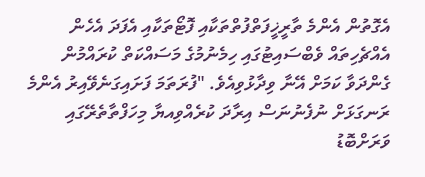އެގޮތުން އެންމެ ތާރީޚީފަތްފުތްތަކާއި ފޮޓޯތަކާއި އެފަދަ އެހެން އެއްޗެހިތައް ވެބްސައިޓުގައި ހިމެނުމުގެ މަސައްކަތް ކުރައްމުން ގެންދަވާ ކަމަށް އޭނާ ވިދާޅުވިއެވެ. "ފުރަތަމަ ފަށައިގަނެވޭއިރު އެންމެ ރަނގަޅަށް ނުފެނުނަސް އިރާދަ ކުރެއްވިއޔާ މިހަފްތާތެރޭގައި ވަރަށްބޮޑު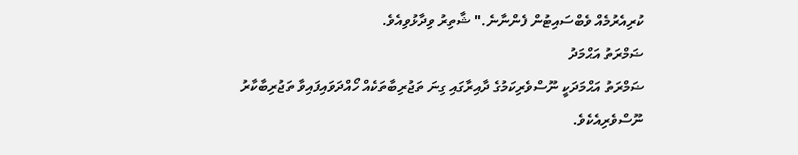ކުރިއެރުމެއް ވެބްސައިޓުން ފެންނާނެ." ޝާތިރު ވިދާޅުވިއެވެ.
ޟަމްރަތު އަޙްމަދު
ޟަމްރަތު އަޙްމަދަކީ ނޫސްވެރިކަމުގެ ދާއިރާގައި ގިނަ ތަޖުރިބާތަކެއް ހޯއްދަވައިފައިވާ ތަޖުރިބާކާރު ނޫސްވެރިއެކެވެ.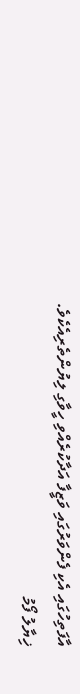އާފަތިހުގައި އެކި ފެންވަރުގައި ވަޒީފާ އަދާކުރެއްވި ހީވާގި ލިޔުންތެރިއެކެވެ.
ޚިޔާލު ފޯމު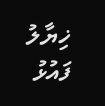ޚިޔާލު ފައުޅު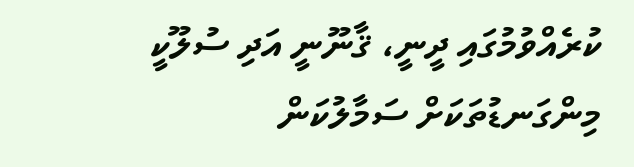ކުރެއްވުމުގައި ދީނީ، ޤާނޫނީ އަދި ސުލޫކީ މިންގަނޑުތަކަށް ސަމާލުކަން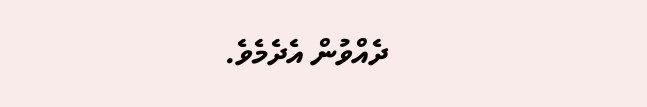ދެއްވުން އެދެމެވެ.